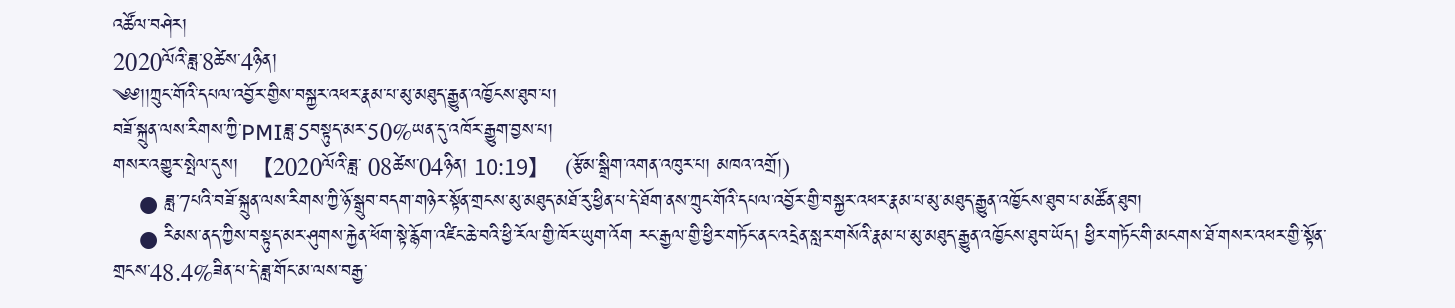འཚོལ་བཤེར།
2020ལོའི་ཟླ་8ཚེས་4ཉིན།
༄༅།།ཀྲུང་གོའི་དཔལ་འབྱོར་གྱིས་བསྐྱར་འཕར་རྣམ་པ་མུ་མཐུད་རྒྱུན་འཁྱོངས་ཐུབ་པ།
བཟོ་སྐྲུན་ལས་རིགས་ཀྱི་PMIཟླ་5བསྟུད་མར་50%ཡན་དུ་འཁོར་རྒྱུག་བྱས་པ།
གསར་འགྱུར་སྤེལ་དུས།  【2020ལོའི་ཟླ་ 08ཚེས་04ཉིན། 10:19】   (རྩོམ་སྒྲིག་འགན་འཁུར་པ། མཁའ་འགྲོ།)
    ● ཟླ་7པའི་བཟོ་སྐྲུན་ལས་རིགས་ཀྱི་ཉོ་སྒྲུབ་བདག་གཉེར་སྟོན་གྲངས་མུ་མཐུད་མཐོ་རུ་ཕྱིན་པ་དེ་ཐོག་ནས་ཀྲུང་གོའི་དཔལ་འབྱོར་གྱི་བསྐྱར་འཕར་རྣམ་པ་མུ་མཐུད་རྒྱུན་འཁྱོངས་ཐུབ་པ་མཚོན་ཐུབ།
    ● རིམས་ནད་ཀྱིས་བསྟུད་མར་ཤུགས་རྐྱེན་ཕོག་སྟེ་རྙོག་འཛིང་ཆེ་བའི་ཕྱི་རོལ་གྱི་ཁོར་ཡུག་འོག རང་རྒྱལ་གྱི་ཕྱིར་གཏོང་ནང་འདྲེན་སླར་གསོའི་རྣམ་པ་མུ་མཐུད་རྒྱུན་འཁྱོངས་ཐུབ་ཡོད། ཕྱིར་གཏོང་གི་མངགས་ཐོ་གསར་འཕར་གྱི་སྟོན་གྲངས་48.4%ཟིན་པ་དེ་ཟླ་གོང་མ་ལས་བརྒྱ་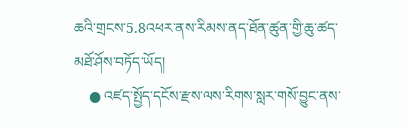ཆའི་གྲངས་5.8འཕར་ནས་རིམས་ནད་ཐོན་ཚུན་གྱི་ཆུ་ཚད་མཐོ་ཤོས་བཏོད་ཡོད།
    ● འཛད་སྤྱོད་དངོས་རྫས་ལས་རིགས་སླར་གསོ་བྱུང་ནས་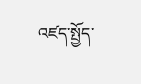འཛད་སྤྱོད་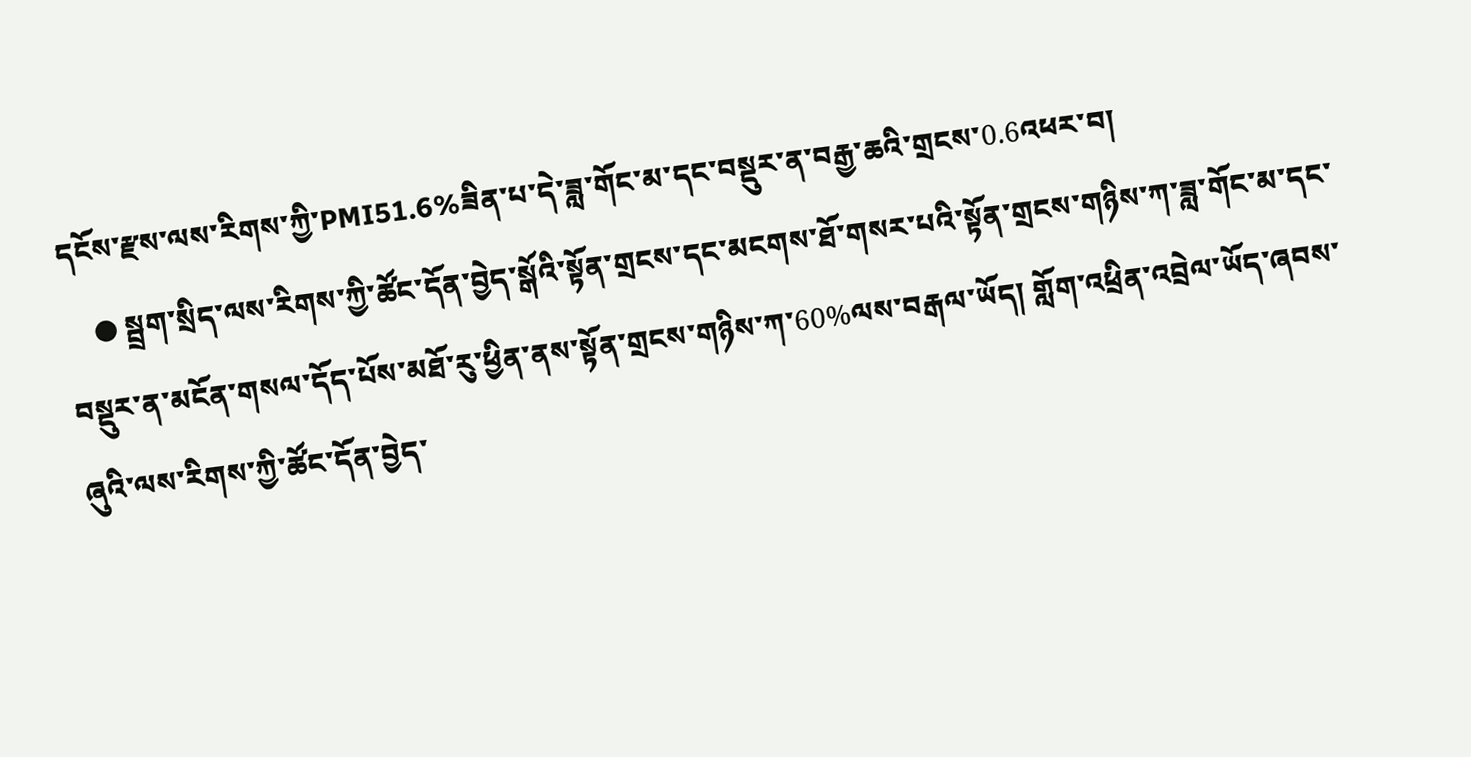དངོས་རྫས་ལས་རིགས་ཀྱི་PMI51.6%ཟིན་པ་དེ་ཟླ་གོང་མ་དང་བསྡུར་ན་བརྒྱ་ཆའི་གྲངས་0.6འཕར་བ།
    ● སྦྲག་སྲིད་ལས་རིགས་ཀྱི་ཚོང་དོན་བྱེད་སྒོའི་སྟོན་གྲངས་དང་མངགས་ཐོ་གསར་པའི་སྟོན་གྲངས་གཉིས་ཀ་ཟླ་གོང་མ་དང་བསྡུར་ན་མངོན་གསལ་དོད་པོས་མཐོ་རུ་ཕྱིན་ནས་སྟོན་གྲངས་གཉིས་ཀ་60%ལས་བརྒལ་ཡོད། གློག་འཕྲིན་འབྲེལ་ཡོད་ཞབས་ཞུའི་ལས་རིགས་ཀྱི་ཚོང་དོན་བྱེད་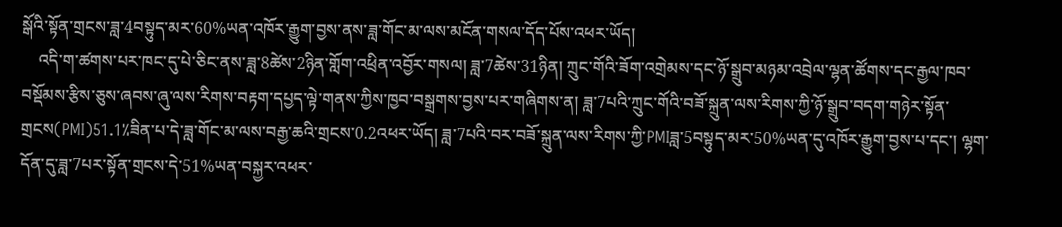སྒོའི་སྟོན་གྲངས་ཟླ་4བསྟུད་མར་60%ཡན་འཁོར་རྒྱུག་བྱས་ནས་ཟླ་གོང་མ་ལས་མངོན་གསལ་དོད་པོས་འཕར་ཡོད།
    འདི་ག་ཚགས་པར་ཁང་དུ་པེ་ཅིང་ནས་ཟླ་8ཚེས་2ཉིན་གློག་འཕྲིན་འབྱོར་གསལ། ཟླ་7ཚེས་31ཉིན། ཀྲུང་གོའི་ཟོག་འགྲེམས་དང་ཉོ་སྒྲུབ་མཉམ་འབྲེལ་ལྷན་ཚོགས་དང་རྒྱལ་ཁབ་བསྡོམས་རྩིས་ཅུས་ཞབས་ཞུ་ལས་རིགས་བརྟག་དཔྱད་ལྟེ་གནས་ཀྱིས་ཁྱབ་བསྒྲགས་བྱས་པར་གཞིགས་ན། ཟླ་7པའི་ཀྲུང་གོའི་བཟོ་སྐྲུན་ལས་རིགས་ཀྱི་ཉོ་སྒྲུབ་བདག་གཉེར་སྟོན་གྲངས(PMI)51.1%ཟིན་པ་དེ་ཟླ་གོང་མ་ལས་བརྒྱ་ཆའི་གྲངས་0.2འཕར་ཡོད། ཟླ་7པའི་བར་བཟོ་སྐྲུན་ལས་རིགས་ཀྱི་PMIཟླ་5བསྟུད་མར་50%ཡན་དུ་འཁོར་རྒྱུག་བྱས་པ་དང་། ལྷག་དོན་དུ་ཟླ་7པར་སྟོན་གྲངས་དེ་51%ཡན་བསྐྱར་འཕར་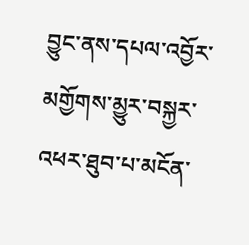བྱུང་ནས་དཔལ་འབྱོར་མགྱོགས་མྱུར་བསྐྱར་འཕར་ཐུབ་པ་མངོན་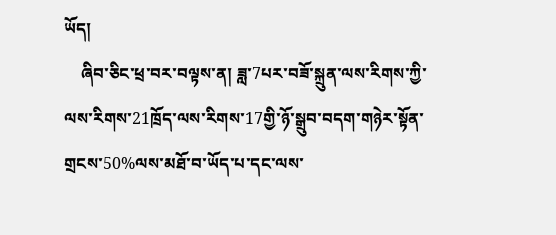ཡོད།
    ཞིབ་ཅིང་ཕྲ་བར་བལྟས་ན། ཟླ་7པར་བཟོ་སྐྲུན་ལས་རིགས་ཀྱི་ལས་རིགས་21ཁྲོད་ལས་རིགས་17གྱི་ཉོ་སྒྲུབ་བདག་གཉེར་སྟོན་གྲངས་50%ལས་མཐོ་བ་ཡོད་པ་དང་ལས་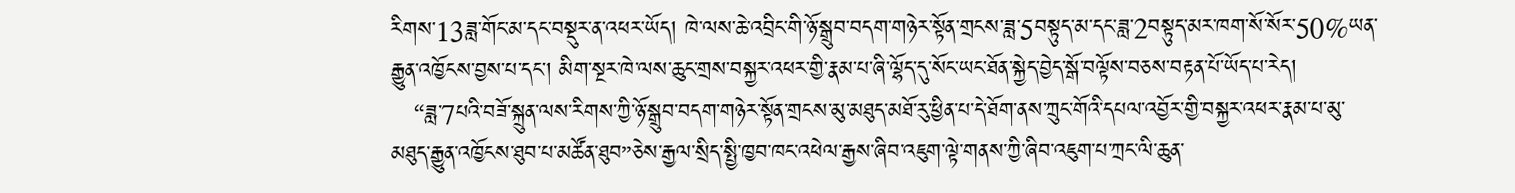རིགས་13ཟླ་གོང་མ་དང་བསྡུར་ན་འཕར་ཡོད། ཁེ་ལས་ཆེ་འབྲིང་གི་ཉོ་སྒྲུབ་བདག་གཉེར་སྟོན་གྲངས་ཟླ་5བསྟུད་མ་དང་ཟླ་2བསྟུད་མར་ཁག་སོ་སོར་50%ཡན་རྒྱུན་འཁྱོངས་བྱས་པ་དང་། མིག་སྔར་ཁེ་ལས་ཆུང་གྲས་བསྐྱར་འཕར་གྱི་རྣམ་པ་ཞི་ལྷོད་དུ་སོང་ཡང་ཐོན་སྐྱེད་བྱེད་སྒོ་བལྟོས་བཅས་བརྟན་པོ་ཡོད་པ་རེད།
   “ཟླ་7པའི་བཟོ་སྐྲུན་ལས་རིགས་ཀྱི་ཉོ་སྒྲུབ་བདག་གཉེར་སྟོན་གྲངས་མུ་མཐུད་མཐོ་རུ་ཕྱིན་པ་དེ་ཐོག་ནས་ཀྲུང་གོའི་དཔལ་འབྱོར་གྱི་བསྐྱར་འཕར་རྣམ་པ་མུ་མཐུད་རྒྱུན་འཁྱོངས་ཐུབ་པ་མཚོན་ཐུབ”ཅེས་རྒྱལ་སྲིད་སྤྱི་ཁྱབ་ཁང་འཕེལ་རྒྱས་ཞིབ་འཇུག་ལྟེ་གནས་ཀྱི་ཞིབ་འཇུག་པ་ཀྲང་ལི་ཆུན་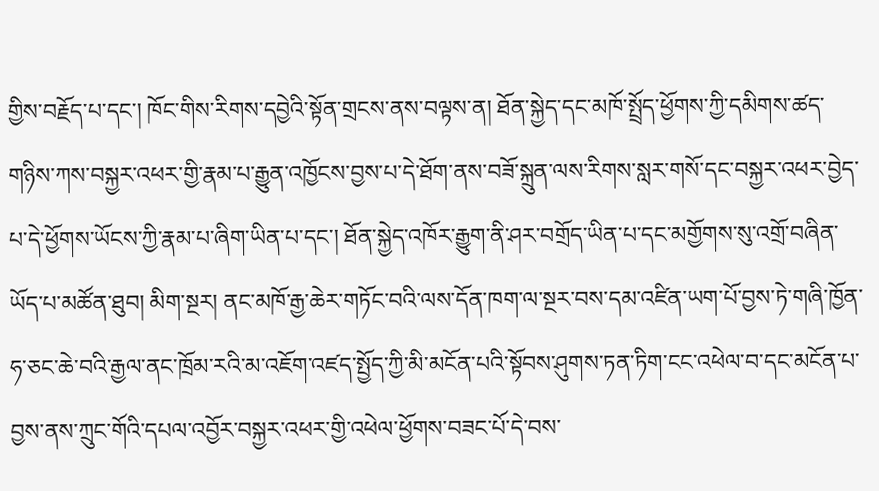གྱིས་བརྗོད་པ་དང་། ཁོང་གིས་རིགས་དབྱེའི་སྟོན་གྲངས་ནས་བལྟས་ན། ཐོན་སྐྱེད་དང་མཁོ་སྤྲོད་ཕྱོགས་ཀྱི་དམིགས་ཚད་གཉིས་ཀས་བསྐྱར་འཕར་གྱི་རྣམ་པ་རྒྱུན་འཁྱོངས་བྱས་པ་དེ་ཐོག་ནས་བཟོ་སྐྲུན་ལས་རིགས་སླར་གསོ་དང་བསྐྱར་འཕར་བྱེད་པ་དེ་ཕྱོགས་ཡོངས་ཀྱི་རྣམ་པ་ཞིག་ཡིན་པ་དང་། ཐོན་སྐྱེད་འཁོར་རྒྱུག་ནི་ཤར་བགྲོད་ཡིན་པ་དང་མགྱོགས་སུ་འགྲོ་བཞིན་ཡོད་པ་མཚོན་ཐུབ། མིག་སྔར། ནང་མཁོ་རྒྱ་ཆེར་གཏོང་བའི་ལས་དོན་ཁག་ལ་སྔར་བས་དམ་འཛིན་ཡག་པོ་བྱས་ཏེ་གཞི་ཁྱོན་ཧ་ཅང་ཆེ་བའི་རྒྱལ་ནང་ཁྲོམ་རའི་མ་འཇོག་འཛད་སྤྱོད་ཀྱི་མི་མངོན་པའི་སྟོབས་ཤུགས་ཏན་ཏིག་ངང་འཕེལ་བ་དང་མངོན་པ་བྱས་ནས་ཀྲུང་གོའི་དཔལ་འབྱོར་བསྐྱར་འཕར་གྱི་འཕེལ་ཕྱོགས་བཟང་པོ་དེ་བས་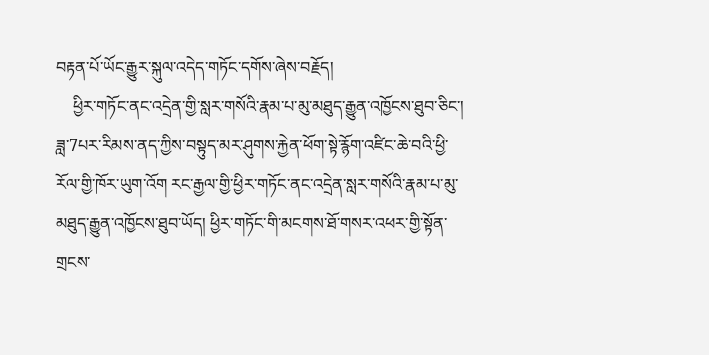བརྟན་པོ་ཡོང་རྒྱུར་སྐུལ་འདེད་གཏོང་དགོས་ཞེས་བརྗོད།
    ཕྱིར་གཏོང་ནང་འདྲེན་གྱི་སླར་གསོའི་རྣམ་པ་མུ་མཐུད་རྒྱུན་འཁྱོངས་ཐུབ་ཅིང་། ཟླ་7པར་རིམས་ནད་ཀྱིས་བསྟུད་མར་ཤུགས་རྐྱེན་ཕོག་སྟེ་རྙོག་འཛིང་ཆེ་བའི་ཕྱི་རོལ་གྱི་ཁོར་ཡུག་འོག རང་རྒྱལ་གྱི་ཕྱིར་གཏོང་ནང་འདྲེན་སླར་གསོའི་རྣམ་པ་མུ་མཐུད་རྒྱུན་འཁྱོངས་ཐུབ་ཡོད། ཕྱིར་གཏོང་གི་མངགས་ཐོ་གསར་འཕར་གྱི་སྟོན་གྲངས་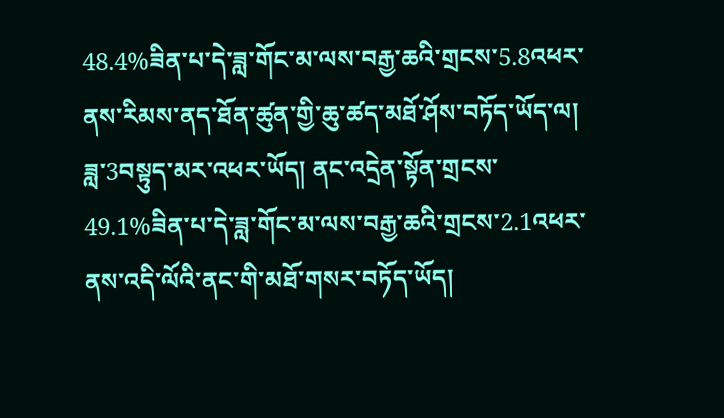48.4%ཟིན་པ་དེ་ཟླ་གོང་མ་ལས་བརྒྱ་ཆའི་གྲངས་5.8འཕར་ནས་རིམས་ནད་ཐོན་ཚུན་གྱི་ཆུ་ཚད་མཐོ་ཤོས་བཏོད་ཡོད་ལ། ཟླ་3བསྟུད་མར་འཕར་ཡོད། ནང་འདྲེན་སྟོན་གྲངས་49.1%ཟིན་པ་དེ་ཟླ་གོང་མ་ལས་བརྒྱ་ཆའི་གྲངས་2.1འཕར་ནས་འདི་ལོའི་ནང་གི་མཐོ་གསར་བཏོད་ཡོད།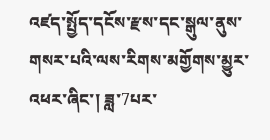འཛད་སྤྱོད་དངོས་རྫས་དང་སྒུལ་ནུས་གསར་པའི་ལས་རིགས་མགྱོགས་མྱུར་འཕར་ཞིང་། ཟླ་7པར་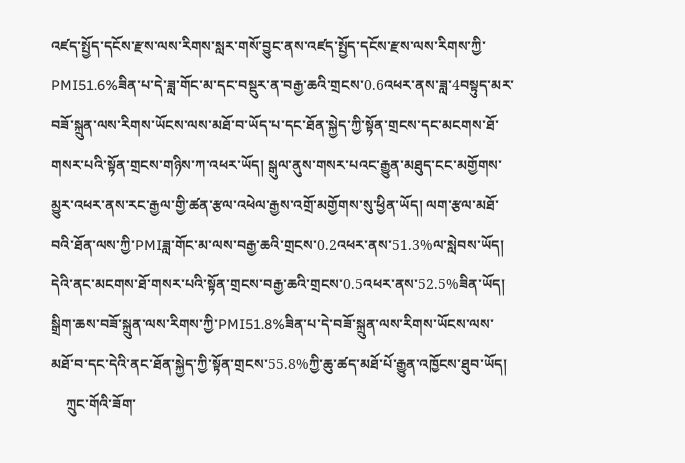འཛད་སྤྱོད་དངོས་རྫས་ལས་རིགས་སླར་གསོ་བྱུང་ནས་འཛད་སྤྱོད་དངོས་རྫས་ལས་རིགས་ཀྱི་PMI51.6%ཟིན་པ་དེ་ཟླ་གོང་མ་དང་བསྡུར་ན་བརྒྱ་ཆའི་གྲངས་0.6འཕར་ནས་ཟླ་4བསྟུད་མར་བཟོ་སྐྲུན་ལས་རིགས་ཡོངས་ལས་མཐོ་བ་ཡོད་པ་དང་ཐོན་སྐྱེད་ཀྱི་སྟོན་གྲངས་དང་མངགས་ཐོ་གསར་པའི་སྟོན་གྲངས་གཉིས་ཀ་འཕར་ཡོད། སྒུལ་ནུས་གསར་པའང་རྒྱུན་མཐུད་ངང་མགྱོགས་མྱུར་འཕར་ནས་རང་རྒྱལ་གྱི་ཚན་རྩལ་འཕེལ་རྒྱས་འགྲོ་མགྱོགས་སུ་ཕྱིན་ཡོད། ལག་རྩལ་མཐོ་བའི་ཐོན་ལས་ཀྱི་PMIཟླ་གོང་མ་ལས་བརྒྱ་ཆའི་གྲངས་0.2འཕར་ནས་51.3%ལ་སླེབས་ཡོད། དེའི་ནང་མངགས་ཐོ་གསར་པའི་སྟོན་གྲངས་བརྒྱ་ཆའི་གྲངས་0.5འཕར་ནས་52.5%ཟིན་ཡོད། སྒྲིག་ཆས་བཟོ་སྐྲུན་ལས་རིགས་ཀྱི་PMI51.8%ཟིན་པ་དེ་བཟོ་སྐྲུན་ལས་རིགས་ཡོངས་ལས་མཐོ་བ་དང་དེའི་ནང་ཐོན་སྐྱེད་ཀྱི་སྟོན་གྲངས་55.8%ཀྱི་ཆུ་ཚད་མཐོ་པོ་རྒྱུན་འཁྱོངས་ཐུབ་ཡོད།
    ཀྲུང་གོའི་ཟོག་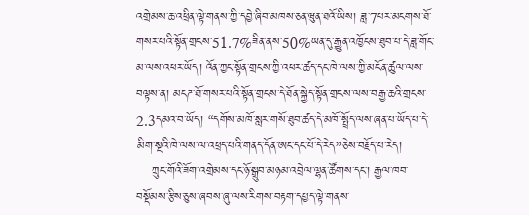འགྲེམས་ཆ་འཕྲིན་ལྟེ་གནས་ཀྱི་དབྱེ་ཞིབ་མཁས་ཅན་ཝུན་ཐའོ་ཡིས། ཟླ་7པར་མངགས་ཐོ་གསར་པའི་སྟོན་གྲངས་51.7%ཟིན་ནས་50%ཡན་དུ་རྒྱུན་འཁྱོངས་ཐུབ་པ་དེ་ཟླ་གོང་མ་ལས་འཕར་ཡོད། འོན་ཀྱང་སྟོན་གྲངས་ཀྱི་འཕར་ཚད་དང་ཁེ་ལས་ཀྱི་མངོན་ཚུལ་ལས་བལྟས་ན། མངཌ་ཐོ་གསར་པའི་སྟོན་གྲངས་དེ་ཐོན་སྐྱེད་སྟོན་གྲངས་ལས་བརྒྱ་ཆའི་གྲངས་2.3དམའ་བ་ཡོད། “དགོས་མཁོ་སླར་གསོ་ཐུབ་ཚད་དེ་མཁོ་སྤྲོད་ལས་ཞན་པ་ཡོད་པ་དེ་མིག་སྔའི་ཁེ་ལས་ལ་འཕྲད་པའི་གནད་དོན་ཨང་དང་པོ་དེ་རེད”ཅེས་བརྗོད་པ་རེད།
    ཀྲུང་གོའི་ཟོག་འགྲེམས་དང་ཉོ་སྒྲུབ་མཉམ་འབྲེལ་ལྷན་ཚོགས་དང་། རྒྱལ་ཁབ་བསྡོམས་རྩིས་ཅུས་ཞབས་ཞུ་ལས་རིགས་བརྟག་དཔྱད་ལྟེ་གནས་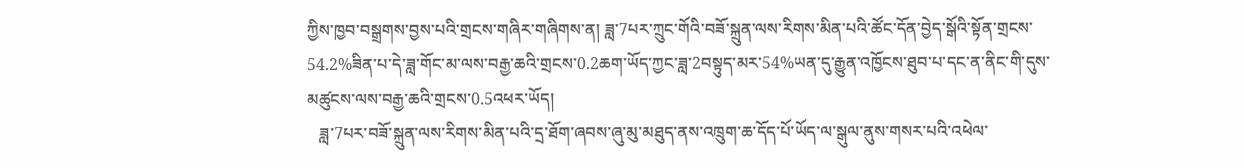ཀྱིས་ཁྱབ་བསྒྲགས་བྱས་པའི་གྲངས་གཞིར་གཞིགས་ན། ཟླ་7པར་ཀྲུང་གོའི་བཟོ་སྐྲུན་ལས་རིགས་མིན་པའི་ཚོང་དོན་བྱེད་སྒོའི་སྟོན་གྲངས་54.2%ཟིན་པ་དེ་ཟླ་གོང་མ་ལས་བརྒྱ་ཆའི་གྲངས་0.2ཆག་ཡོད་ཀྱང་ཟླ་2བསྟུད་མར་54%ཡན་དུ་རྒྱུན་འཁྱོངས་ཐུབ་པ་དང་ན་ནིང་གི་དུས་མཚུངས་ལས་བརྒྱ་ཆའི་གྲངས་0.5འཕར་ཡོད།
   ཟླ་7པར་བཟོ་སྐྲུན་ལས་རིགས་མིན་པའི་དྲ་ཐོག་ཞབས་ཞུ་མུ་མཐུད་ནས་འཁྲུག་ཆ་དོད་པོ་ཡོད་ལ་སྒུལ་ནུས་གསར་པའི་འཕེལ་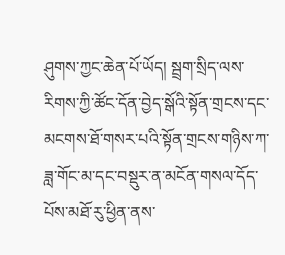ཤུགས་ཀྱང་ཆེན་པོ་ཡོད། སྦྲག་སྲིད་ལས་རིགས་ཀྱི་ཚོང་དོན་བྱེད་སྒོའི་སྟོན་གྲངས་དང་མངགས་ཐོ་གསར་པའི་སྟོན་གྲངས་གཉིས་ཀ་ཟླ་གོང་མ་དང་བསྡུར་ན་མངོན་གསལ་དོད་པོས་མཐོ་རུ་ཕྱིན་ནས་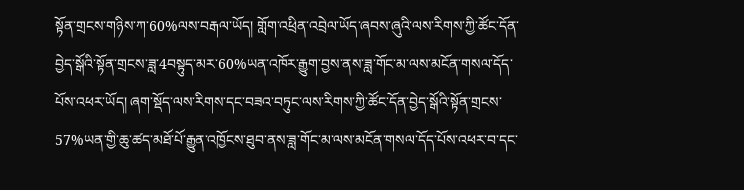སྟོན་གྲངས་གཉིས་ཀ་60%ལས་བརྒལ་ཡོད། གློག་འཕྲིན་འབྲེལ་ཡོད་ཞབས་ཞུའི་ལས་རིགས་ཀྱི་ཚོང་དོན་བྱེད་སྒོའི་སྟོན་གྲངས་ཟླ་4བསྟུད་མར་60%ཡན་འཁོར་རྒྱུག་བྱས་ནས་ཟླ་གོང་མ་ལས་མངོན་གསལ་དོད་པོས་འཕར་ཡོད། ཞག་སྡོད་ལས་རིགས་དང་བཟའ་བཏུང་ལས་རིགས་ཀྱི་ཚོང་དོན་བྱེད་སྒོའི་སྟོན་གྲངས་57%ཡན་གྱི་ཆུ་ཚད་མཐོ་པོ་རྒྱུན་འཁྱོངས་ཐུབ་ནས་ཟླ་གོང་མ་ལས་མངོན་གསལ་དོད་པོས་འཕར་བ་དང་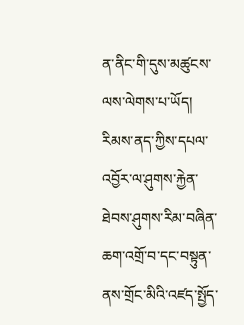ན་ནིང་གི་དུས་མཚུངས་ལས་ལེགས་པ་ཡོད། རིམས་ནད་ཀྱིས་དཔལ་འབྱོར་ལ་ཤུགས་རྐྱེན་ཐེབས་ཤུགས་རིམ་བཞིན་ཆག་འགྲོ་བ་དང་བསྟུན་ནས་གྲོང་མིའི་འཛད་སྤྱོད་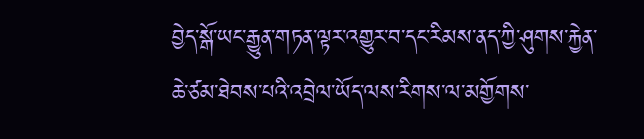བྱེད་སྒོ་ཡང་རྒྱུན་གཏན་ལྟར་འགྱུར་བ་དང་རིམས་ནད་ཀྱི་ཤུགས་རྐྱེན་ཆེ་ཙམ་ཐེབས་པའི་འབྲེལ་ཡོད་ལས་རིགས་ལ་མགྱོགས་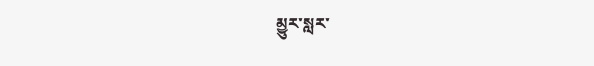མྱུར་སླར་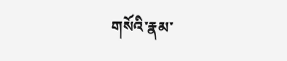གསོའི་རྣམ་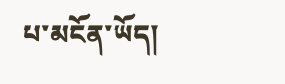པ་མངོན་ཡོད།